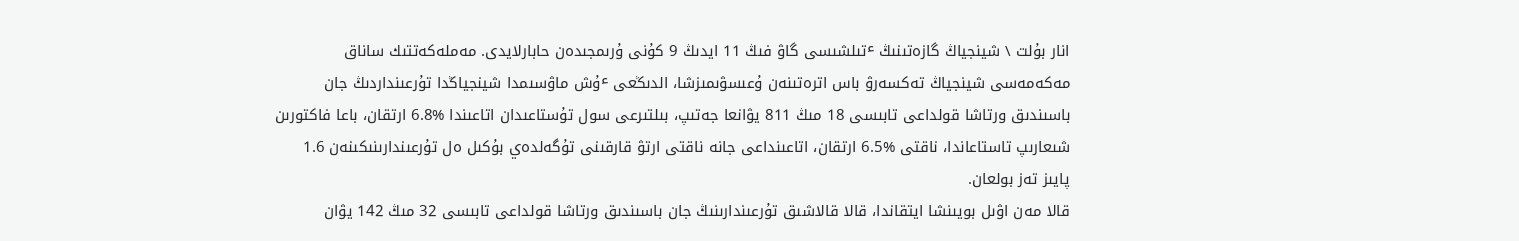انار بۇلت \ شينجياڭ گازەتىنىڭ ٴتىلشىسى گاۋ فىڭ 11 ايدىڭ 9 كۇنى ۇرىمجىدەن حابارلايدى. مەملەكەتتىك ساناق مەكەمەسى شينجياڭ تەكسەرۋ باس اترەتىنەن ۇعىسۋىمىزشا، الدىڭعى ٴۇش ماۋسىمدا شينجياڭدا تۇرعىنداردىڭ جان باسىندىق ورتاشا قولداعى تابىسى 18 مىڭ 811 يۋانعا جەتىپ، بىلتىرعى سول تۇستاعىدان اتاعىندا %6.8 ارتقان، باعا فاكتورىن شىعارىپ تاستاعاندا، ناقتى %6.5 ارتقان، اتاعىنداعى جانە ناقتى ارتۋ قارقىنى تۇگەلدەي بۇكىل ەل تۇرعىندارىنىكىنەن 1.6 پايىز تەز بولعان.
قالا مەن اۋىل بويىنشا ايتقاندا، قالا قالاشىق تۇرعىندارىنىڭ جان باسىندىق ورتاشا قولداعى تابىسى 32 مىڭ 142 يۋان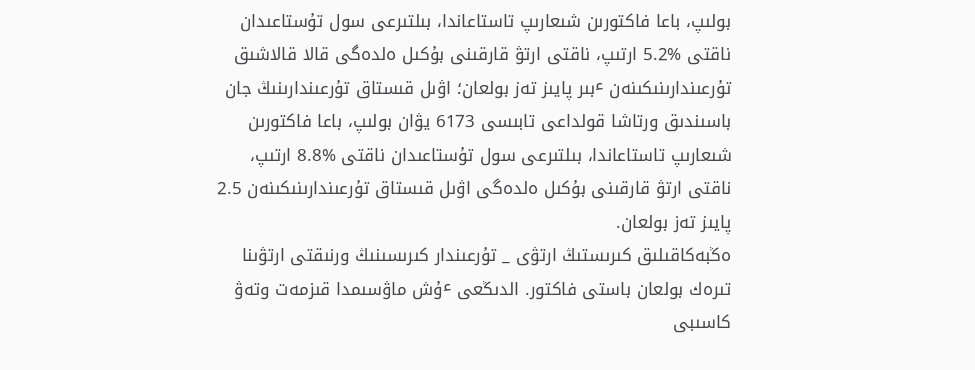بولىپ، باعا فاكتورىن شىعارىپ تاستاعاندا، بىلتىرعى سول تۇستاعىدان ناقتى %5.2 ارتىپ، ناقتى ارتۋ قارقىنى بۇكىل ەلدەگى قالا قالاشىق تۇرعىندارىنىكىنەن ٴبىر پايىز تەز بولعان؛ اۋىل قىستاق تۇرعىندارىنىڭ جان باسىندىق ورتاشا قولداعى تابىسى 6173 يۋان بولىپ، باعا فاكتورىن شىعارىپ تاستاعاندا، بىلتىرعى سول تۇستاعىدان ناقتى %8.8 ارتىپ، ناقتى ارتۋ قارقىنى بۇكىل ەلدەگى اۋىل قىستاق تۇرعىندارىنىكىنەن 2.5 پايىز تەز بولعان.
ەڭبەكاقىلىق كىرىستىڭ ارتۋى _ تۇرعىندار كىرىسىنىڭ ورنىقتى ارتۋىنا تىرەك بولعان باستى فاكتور. الدىڭعى ٴۇش ماۋسىمدا قىزمەت وتەۋ كاسىبى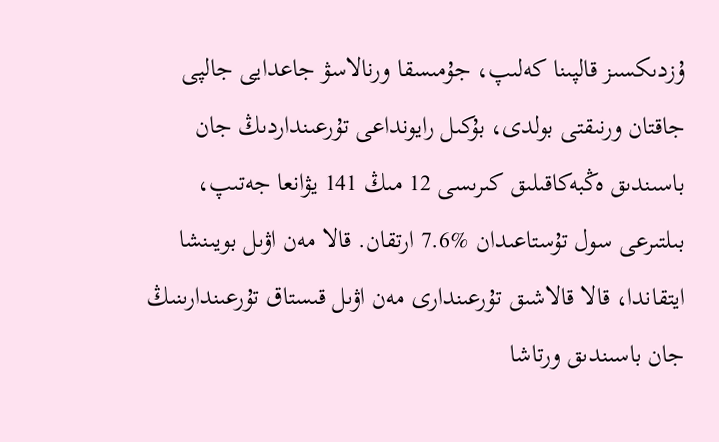ۇزدىكسىز قالپىنا كەلىپ، جۇمىسقا ورنالاسۋ جاعدايى جالپى جاقتان ورنىقتى بولدى، بۇكىل رايونداعى تۇرعىنداردىڭ جان باسىندىق ەڭبەكاقىلىق كىرىسى 12 مىڭ 141 يۋانعا جەتىپ، بىلتىرعى سول تۇستاعىدان %7.6 ارتقان. قالا مەن اۋىل بويىنشا ايتقاندا، قالا قالاشىق تۇرعىندارى مەن اۋىل قىستاق تۇرعىندارىنىڭ جان باسىندىق ورتاشا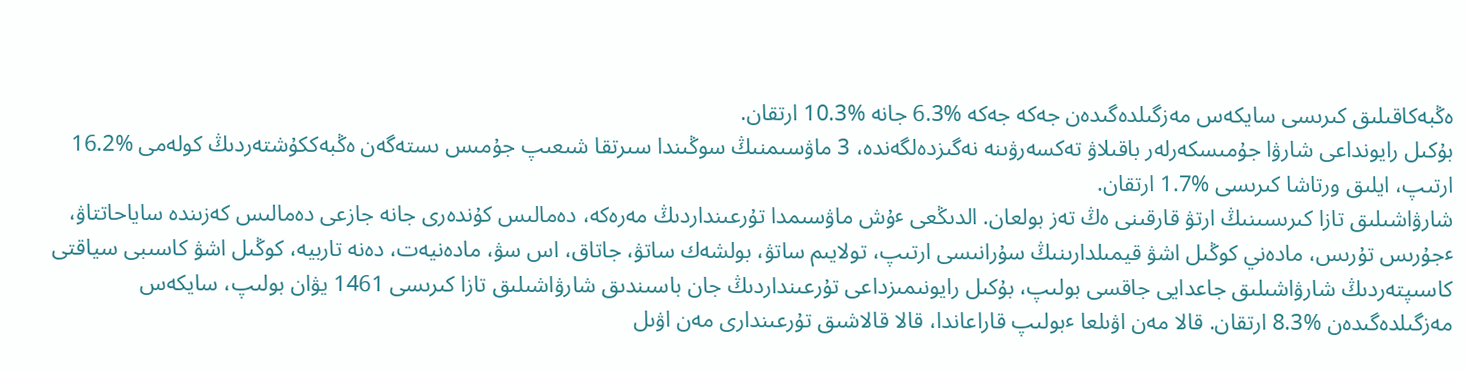ەڭبەكاقىلىق كىرىسى سايكەس مەزگىلدەگىدەن جەكە جەكە %6.3 جانە %10.3 ارتقان.
بۇكىل رايونداعى شارۋا جۇمىسكەرلەر باقىلاۋ تەكسەرۋىنە نەگىزدەلگەندە، 3 ماۋسىمنىڭ سوڭىندا سىرتقا شىعىپ جۇمىس ىستەگەن ەڭبەككۇشتەردىڭ كولەمى %16.2 ارتىپ، ايلىق ورتاشا كىرىسى %1.7 ارتقان.
شارۋاشىلىق تازا كىرىسىنىڭ ارتۋ قارقىنى ەڭ تەز بولعان. الدىڭعى ٴۇش ماۋسىمدا تۇرعىنداردىڭ مەرەكە، دەمالىس كۇندەرى جانە جازعى دەمالىس كەزىندە ساياحاتتاۋ، ٴجۇرىس تۇرىس، مادەني كوڭىل اشۋ قيمىلدارىنىڭ سۇرانىسى ارتىپ، تولايىم ساتۋ، بولشەك ساتۋ، جاتاق، اس سۋ، مادەنيەت، دەنە تاربيە، كوڭىل اشۋ كاسىبى سياقتى كاسىپتەردىڭ شارۋاشىلىق جاعدايى جاقسى بولىپ، بۇكىل رايونىمىزداعى تۇرعىنداردىڭ جان باسىندىق شارۋاشىلىق تازا كىرىسى 1461 يۋان بولىپ، سايكەس مەزگىلدەگىدەن %8.3 ارتقان. قالا مەن اۋىلعا ٴبولىپ قاراعاندا، قالا قالاشىق تۇرعىندارى مەن اۋىل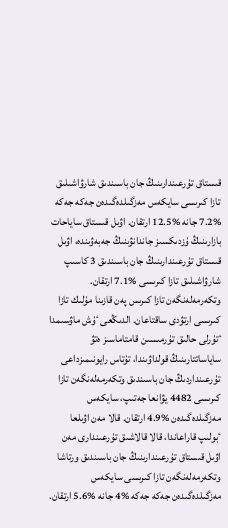قىستاق تۇرعىندارىنىڭ جان باسىندىق شارۋاشىلىق تازا كىرىسى سايكەس مەزگىلدەگىدەن جەكە جەكە %7.2 جانە %12.5 ارتقان. اۋىل قىستاق ساياحات بازارىنىڭ ۇزدىكسىز جاندانۋىنىڭ جەبەۋىندە، اۋىل قىستاق تۇرعىندارىنىڭ جان باسىندىق 3 كاسىپ شارۋاشىلىق تازا كىرىسى %7.1 ارتقان.
وتكەرمەلەنگەن تازا كىرىس پەن قازىنا مۇلىك تازا كىرىسى ارتۋدى ساقتاعان. الدىڭعى ٴۇش ماۋسىمدا ٴتۇرلى حالىق تۇرمىسىن قامتاماسىز ەتۋ ساياساتتارىنىڭ قولداۋىندا، تۇتاس رايونىمىزداعى تۇرعىنداردىڭ جان باسىندىق وتكەرمەلەنگەن تازا كىرىسى 4482 يۋانعا جەتىپ، سايكەس مەزگىلدەگىدەن %4.9 ارتقان. قالا مەن اۋىلعا ٴبولىپ قاراعاندا، قالا قالاشىق تۇرعىندارى مەن اۋىل قىستاق تۇرعىندارىنىڭ جان باسىندىق ورتاشا وتكەرمەلەنگەن تازا كىرىسى سايكەس مەزگىلدەگىدەن جەكە جەكە %4 جانە %5.6 ارتقان.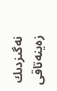نەگىزدىك زەينەتاقى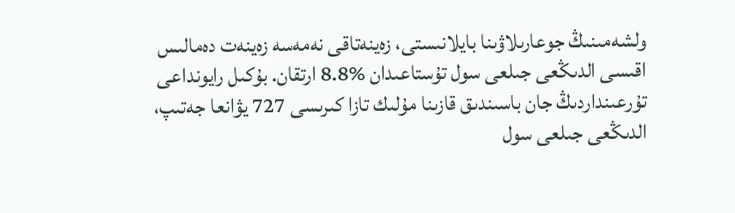ولشەمىنىڭ جوعارىلاۋىنا بايلانىستى، زەينەتاقى نەمەسە زەينەت دەمالىس اقىسى الدىڭعى جىلعى سول تۇستاعىدان %8.8 ارتقان. بۇكىل رايونداعى تۇرعىنداردىڭ جان باسىندىق قازىنا مۇلىك تازا كىرىسى 727 يۋانعا جەتىپ، الدىڭعى جىلعى سول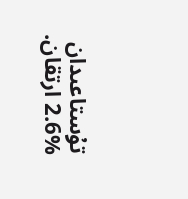تۇستاعىدان %2.6 ارتقان.